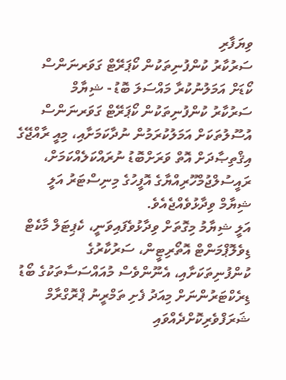ވިޔަފާރި
ސަރުކާރު ކުންފުނިތަކުން ކޯޕަރޭޓް ގަވަރނަންސް ކޯޑަށް އަމަލުނުކުރާ މައްސަލަ ބޮޑު - ޝިޔާމް
ސަރުކާރު ކުންފުނިތަކުން ކޯޕަރޭޓް ގަވަރނަންސް އުސޫލުތަކަށް އަމަލުކުރަމުން ނުދާކަމަށާއި، މިއީ ރާއްޖޭގެ އިޤްތިޞާދަށް އޮތް ވަރަށްބޮޑު ނުރައްކަލެއްކަމަށް، ރައީސުލްޖުމްހޫރިއްޔާގެ އޮފީހުގެ މިނިސްޓަރު އަލީ ޝިޔާމް ވިދާޅުވެއްޖެއެވެ.
އަލީ ޝިޔާމު މިގޮތަށް ވިދާޅުވެފައިވަނީ، ކެޕިޓަލް މާކެޓް ޑިވެލޮޕްމަންޓް އޮތޯރިޓީން، ސަރުކާރުގެ ކުންފުނިތަކަށާއި، އެނޫންވެސް މުއައްސަސާތަކުގެ ބޯޑު ޑިރެކްޓަރުންނަށް މިއަދު ފެށި ތަމްރީނު ޕްރޮގްރާމް ޝަރަފްވެރިކޮށްދެއްވައި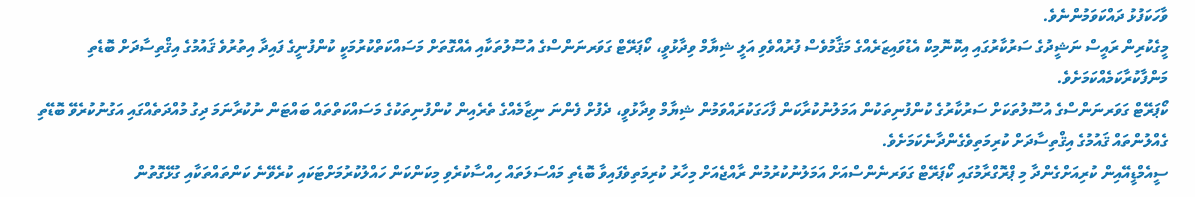ވާހަކަފުޅު ދައްކަވަމުންނެވެ.
މީގެކުރިން ރައީސް ނަޝީދުގެ ސަރުކާރުގައި އިކޮނޮމިކް އެޑުވައިޒަރެއްގެ މަޤާމުވެސް ފުރުއްވެވި އަލީ ޝިޔާމް ވިދާޅުވީ، ކޯޕަރޭޓް ގަވަރނަންސްގެ އުސޫލުތަކާއި އެއްގޮތަށް މަސައްކަތްކުރުމަކީ ކުންފުނީގެ ފައިދާ އިތުރުވެ ޤައުމުގެ އިޤްތިސާދަށް ބޮޑެތި މަންފާކުރާކަމެއްކަމަށެވެ.
ކޯޕަރޭޓް ގަވަރނަންސްގެ އުސޫލުތަކަށް ސަރުކާރުގެ ކުންފުނިތަކުން އަމަލުނުކުރާކަން ފާހަގަކުރައްވަމުން ޝިޔާމް ވިދާޅުވީ، ދެފުށް ފެންނަ ނިޒާމެއްގެ ތެރެއިން ކުންފުނިތަކުގެ މަސައްކަތްތައް ބައްޓަން ނުކުރާނަމަ ދިގު މުއްދަތެއްގައި އަގުނުކުރެވޭ ބޮޑޭތި ގެއްލުންތައް ޤައުމުގެ އިޤްތިސާދަށް ކުރިމަތިވެގެންދާނެކަމަށެވެ.
ސީއެމްޑީއޭއިން ކުރިއަށްގެންދާ މި ޕްރޮގްރާމުގައި ކޯޕަރޭޓް ގަވަރނެންސްއަށް އަމަލުނުކުރުމުން ރާއްޖެއަށް މިހާރު ކުރިމަތިވެފައިވާ ބޮޑެތި މައްސަލަތައް ހިއްސާކުރެވި މިކަންކަން ހައްލުކުރުމަށްޓަކައި ކުރެވޭނެ ކަންތައްތަކާއި ގުޅޭގޮތުން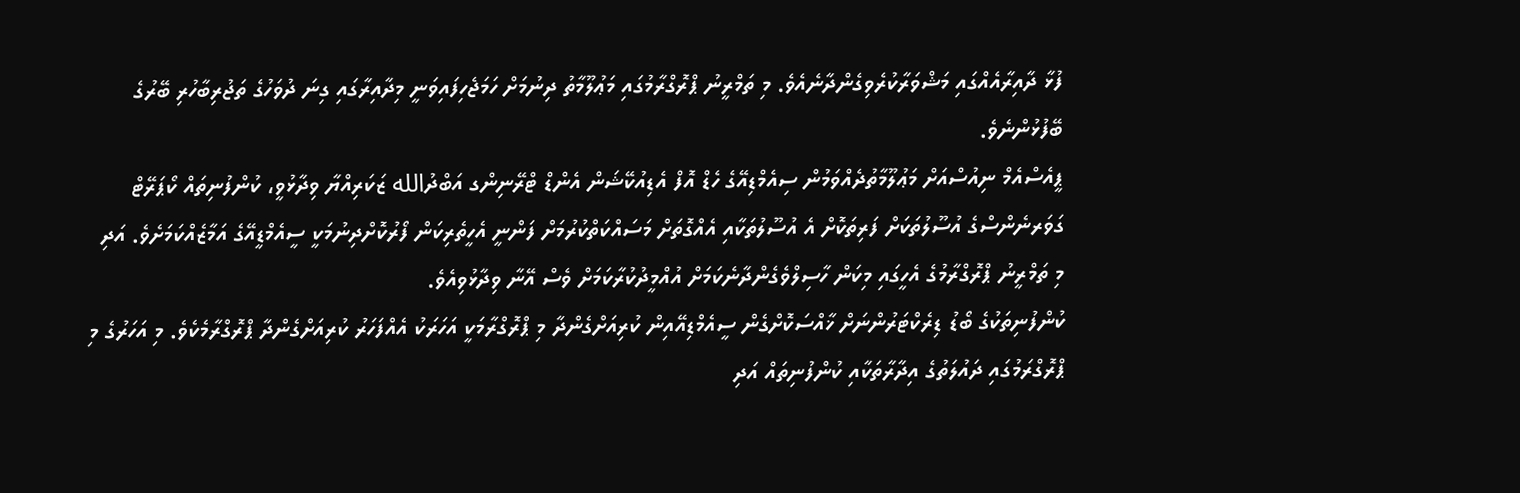ފުޅާ ދާއިރާއެއްގައި މަޝްވަރާކުރެވިގެންދާނެއެވެ. މި ތަމްރީނު ޕްރޮގްރާމުގައި މަޢުލޫމާތު ދިނުމަށް ހަމަޖެހިފައިވަނީ މިދާއިރާގައި ގިނަ ދުވަހުގެ ތަޖުރިބާހުރި ބޭރުގެ ބޭފުޅުންނެވެ.
ޕީއެސްއެމް ނިއުސްއަށް މަޢުލޫމާތުދެއްވަމުން ސިއެމްޑިއޭގެ ހެޑް އޮފް އެޑިއުކޭޝަން އެންޑް ޓްރޭނިންގ އަބްދުالله ޒަކަރިއްޔާ ވިދާޅުވީ، ކުންފުނިތައް ކޯޕަރޭޓް ގަވަރނެންސްގެ އުސޫލުތަކަށް ފަރިތަކޮށް އެ އުސޫލުތަކާއި އެއްގޮތަށް މަސައްކަތްކުރުމަށް ފަންނީ އެހީތެރިކަން ފޯރުކޮށްދިނުމަކީ ސީއެމްޑީއޭގެ އަމާޒެއްކަމަށެވެ. އަދި މި ތަމްރީނު ޕްރޮގްރާމުގެ އެހީގައި މިކަން ހާސިލްވެގެންދާނެކަމަށް އުއްމީދުކުރާކަމަށް ވެސް އޭނާ ވިދާޅުވިއެވެ.
ކުންފުނިތަކުގެ ބޯޑު ޑިރެކްޓަރުންނަށް ޚާއްސަކޮށްގެން ސީއެމްޑިއޭއިން ކުރިއަށްގެންދާ މި ޕްރޮގްރާމަކީ އަހަރަކު އެއްފަހަރު ކުރިއަށްގެންދާ ޕްރޮގްރާމެކެވެ. މި އަހަރުގެ މި ޕްރޮގްރަމުގައި ދައުލަތުގެ އިދާރާތަކާއި ކުންފުނިތައް އަދި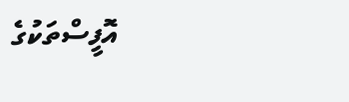އޮފީސްތަކުގެ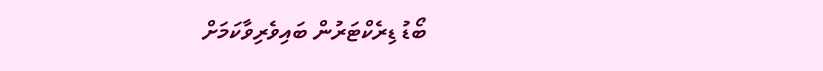ބޯޑު ޑިރެކްޓަރުން ބައިވެރިވާކަމަށް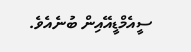ސީއެމްޑީއޭއިން ބުނެއެވެ.